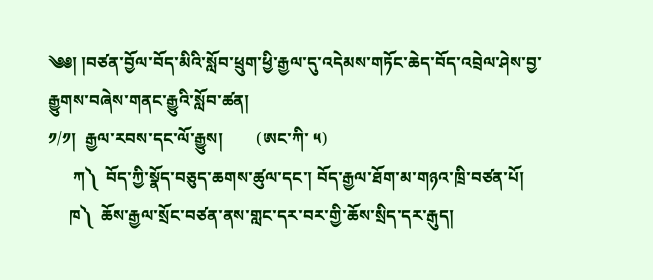༄༅། །བཙན་བྱོལ་བོད་མིའི་སློབ་ཕྲུག་ཕྱི་རྒྱལ་དུ་འདེམས་གཏོང་ཆེད་བོད་འབྲེལ་ཤེས་བྱ་རྒྱུགས་བཞེས་གནང་རྒྱུའི་སློབ་ཚན།
༡/༡།  རྒྱལ་རབས་དང་ལོ་རྒྱུས།        (ཨང་ཀི་ ༥)
      ཀ༽  བོད་ཀྱི་སྣོད་བཅུད་ཆགས་ཚུལ་དང་། བོད་རྒྱལ་ཐོག་མ་གཉའ་ཁྲི་བཙན་པོ།
     ཁ༽  ཆོས་རྒྱལ་སྲོང་བཙན་ནས་གླང་དར་བར་གྱི་ཆོས་སྲིད་དར་རྒུད།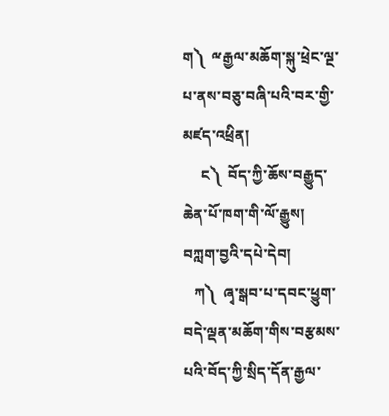ག༽  ྋརྒྱལ་མཆོག་སྐུ་ཕྲེང་ལྔ་པ་ནས་བཅུ་བཞི་པའི་བར་གྱི་མཛད་འཕྲིན།
     ང༽  བོད་ཀྱི་ཆོས་བརྒྱུད་ཆེན་པོ་ཁག་གི་ལོ་རྒྱུས།
བཀླག་བྱའི་དཔེ་དེབ།
   ཀ༽  ཞྭ་སྒབ་པ་དབང་ཕྱུག་བདེ་ལྡན་མཆོག་གིས་བརྩམས་པའི་བོད་ཀྱི་སྲིད་དོན་རྒྱལ་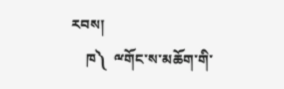རབས།
    ཁ༽  ྋགོང་ས་མཆོག་གི་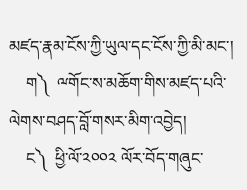མཛད་རྣམ་ངོས་ཀྱི་ཡུལ་དང་ངོས་ཀྱི་མི་མང་།
    ག༽  ྋགོང་ས་མཆོག་གིས་མཛད་པའི་ལེགས་བཤད་བློ་གསར་མིག་འབྱེད།
    ང༽  ཕྱི་ལོ་༢༠༠༢ ལོར་བོད་གཞུང་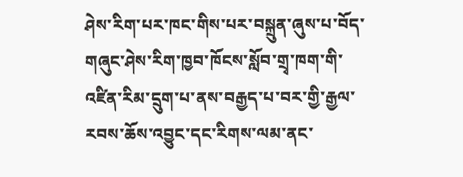ཤེས་རིག་པར་ཁང་གིས་པར་བསྐྲུན་ཞུས་པ་བོད་གཞུང་ཤེས་རིག་ཁྱབ་ཁོངས་སློབ་གྲྭ་ཁག་གི་འཛིན་རིམ་དྲུག་པ་ནས་བརྒྱད་པ་བར་གྱི་རྒྱལ་རབས་ཆོས་འབྱུང་དང་རིགས་ལམ་ནང་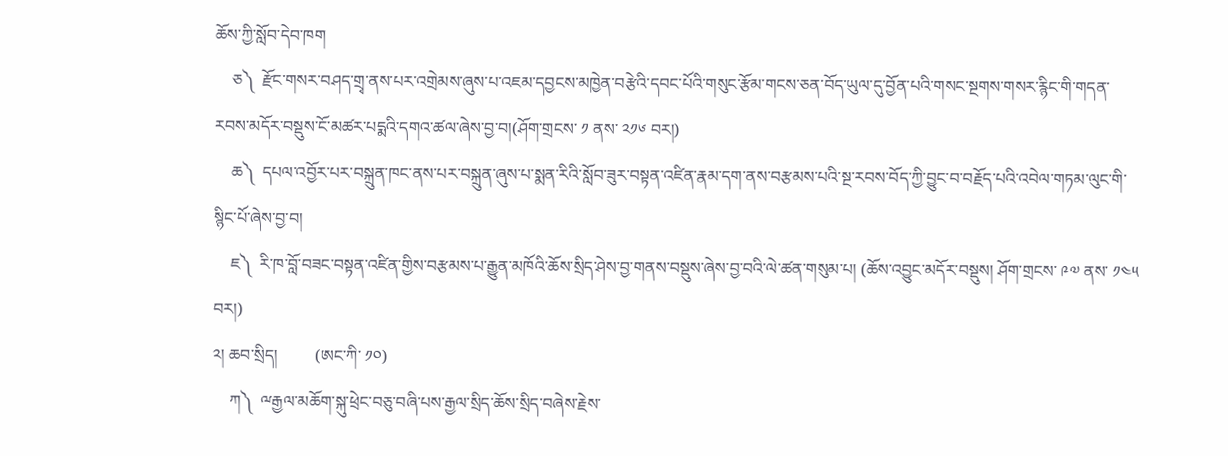ཆོས་ཀྱི་སློབ་དེབ་ཁག
    ཅ༽  རྫོང་གསར་བཤད་གྲྭ་ནས་པར་འགྲེམས་ཞུས་པ་འཇམ་དབྱངས་མཁྱེན་བརྩེའི་དབང་པོའི་གསུང་རྩོམ་གངས་ཅན་བོད་ཡུལ་དུ་བྱོན་པའི་གསང་སྔགས་གསར་རྙིང་གི་གདན་རབས་མདོར་བསྡུས་ངོ་མཚར་པདྨའི་དགའ་ཚལ་ཞེས་བྱ་བ།(ཤོག་གྲངས་ ༡ ནས་ ༢༡༦ བར།)
    ཆ༽  དཔལ་འབྱོར་པར་བསྐྲུན་ཁང་ནས་པར་བསྐྲུན་ཞུས་པ་སྨན་རིའི་སློབ་ཟུར་བསྟན་འཛིན་རྣམ་དག་ནས་བརྩམས་པའི་སྔ་རབས་བོད་ཀྱི་བྱུང་བ་བརྗོད་པའི་འབེལ་གཏམ་ལུང་གི་སྙིང་པོ་ཞེས་བྱ་བ།
    ཇ༽  རི་ཁ་བློ་བཟང་བསྟན་འཛིན་གྱིས་བརྩམས་པ་རྒྱུན་མཁོའི་ཆོས་སྲིད་ཤེས་བྱ་གནས་བསྡུས་ཞེས་བྱ་བའི་ལེ་ཚན་གསུམ་པ། (ཆོས་འབྱུང་མདོར་བསྡུས། ཤོག་གྲངས་ ༩༧ ནས་ ༡༤༥ བར།)
༢། ཆབ་སྲིད།         (ཨང་ཀི་ ༡༠)
    ཀ༽  ྋརྒྱལ་མཆོག་སྐུ་ཕྲེང་བཅུ་བཞི་པས་རྒྱལ་སྲིད་ཆོས་སྲིད་བཞེས་རྗེས་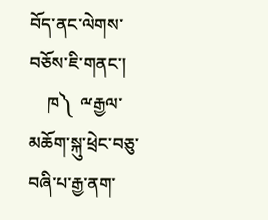བོད་ནང་ལེགས་བཅོས་ཇི་གནང་།
    ཁ༽  ྋརྒྱལ་མཆོག་སྐུ་ཕྲེང་བཅུ་བཞི་པ་རྒྱ་ནག་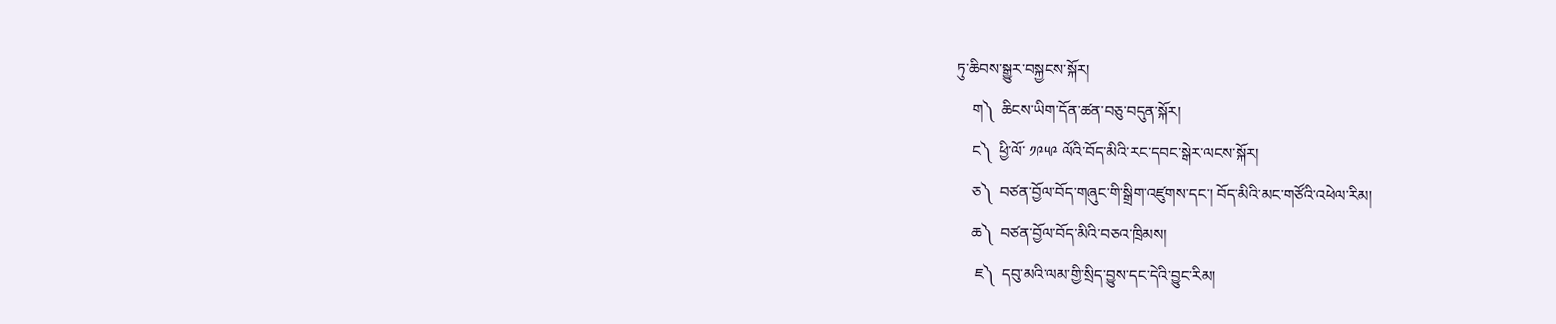ཏུ་ཆིབས་སྒྱུར་བསྐྱངས་སྐོར།
    ག༽  ཆིངས་ཡིག་དོན་ཚན་བཅུ་བདུན་སྐོར།
    ང༽  ཕྱི་ལོ་ ༡༩༥༩ ལོའི་བོད་མིའི་རང་དབང་སྒེར་ལངས་སྐོར།
    ཅ༽  བཙན་བྱོལ་བོད་གཞུང་གི་སྒྲིག་འཛུགས་དང་། བོད་མིའི་མང་གཙོའི་འཕེལ་རིམ།
    ཆ༽  བཙན་བྱོལ་བོད་མིའི་བཅའ་ཁྲིམས།
     ཇ༽  དབུ་མའི་ལམ་གྱི་སྲིད་བྱུས་དང་དེའི་བྱུང་རིམ།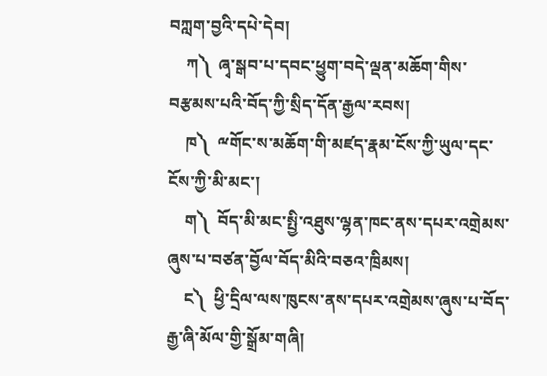བཀླག་བྱའི་དཔེ་དེབ།
    ཀ༽  ཞྭ་སྒབ་པ་དབང་ཕྱུག་བདེ་ལྡན་མཆོག་གིས་བརྩམས་པའི་བོད་ཀྱི་སྲིད་དོན་རྒྱལ་རབས།
    ཁ༽  ྋགོང་ས་མཆོག་གི་མཛད་རྣམ་ངོས་ཀྱི་ཡུལ་དང་ངོས་ཀྱི་མི་མང་།
    ག༽  བོད་མི་མང་སྤྱི་འཐུས་ལྷན་ཁང་ནས་དཔར་འགྲེམས་ཞུས་པ་བཙན་བྱོལ་བོད་མིའི་བཅའ་ཁྲིམས།
    ང༽  ཕྱི་དྲིལ་ལས་ཁུངས་ནས་དཔར་འགྲེམས་ཞུས་པ་བོད་རྒྱ་ཞི་མོལ་གྱི་སྒྲོམ་གཞི།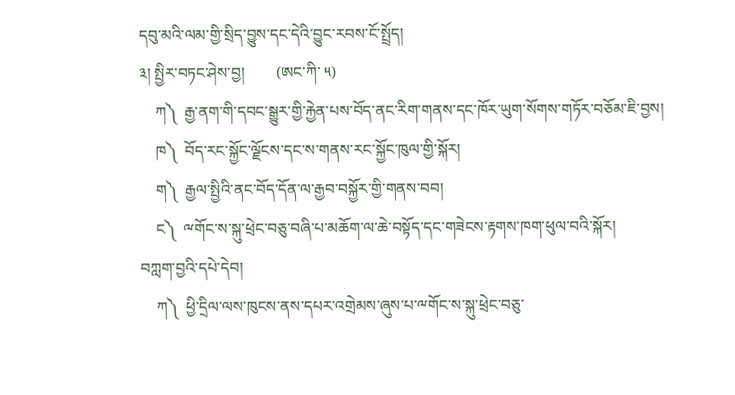དབུ་མའི་ལམ་གྱི་སྲིད་བྱུས་དང་དེའི་བྱུང་རབས་ངོ་སྤྲོད།
༣། སྤྱིར་བཏང་ཤེས་བྱ།        (ཨང་ཀི་ ༥)
    ཀ༽  རྒྱ་ནག་གི་དབང་སྒྱུར་གྱི་རྐྱེན་པས་བོད་ནང་རིག་གནས་དང་ཁོར་ཡུག་སོགས་གཏོར་བཅོམ་ཇི་བྱས།
    ཁ༽  བོད་རང་སྐྱོང་ལྗོངས་དང་ས་གནས་རང་སྐྱོང་ཁུལ་གྱི་སྐོར།
    ག༽  རྒྱལ་སྤྱིའི་ནང་བོད་དོན་ལ་རྒྱབ་བསྐྱོར་གྱི་གནས་བབ།
    ང༽  ྋགོང་ས་སྐུ་ཕྲེང་བཅུ་བཞི་པ་མཆོག་ལ་ཆེ་བསྟོད་དང་གཟེངས་རྟགས་ཁག་ཕུལ་བའི་སྐོར།
བཀླག་བྱའི་དཔེ་དེབ།
    ཀ༽  ཕྱི་དྲིལ་ལས་ཁུངས་ནས་དཔར་འགྲེམས་ཞུས་པ་ྋགོང་ས་སྐུ་ཕྲེང་བཅུ་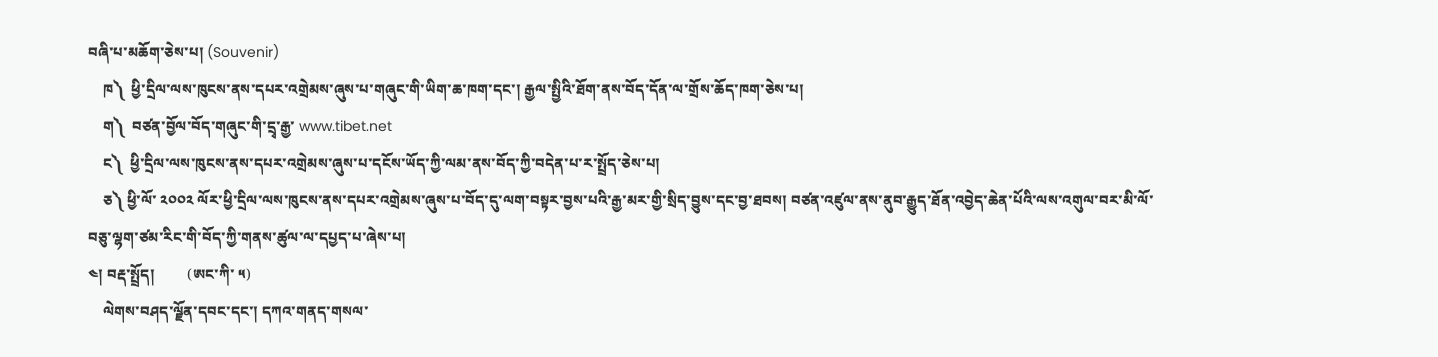བཞི་པ་མཆོག་ཅེས་པ། (Souvenir)
    ཁ༽  ཕྱི་དྲིལ་ལས་ཁུངས་ནས་དཔར་འགྲེམས་ཞུས་པ་གཞུང་གི་ཡིག་ཆ་ཁག་དང་། རྒྱལ་སྤྱིའི་ཐོག་ནས་བོད་དོན་ལ་གྲོས་ཆོད་ཁག་ཅེས་པ།
    ག༽  བཙན་བྱོལ་བོད་གཞུང་གི་དྲྭ་རྒྱ་ www.tibet.net
    ང༽  ཕྱི་དྲིལ་ལས་ཁུངས་ནས་དཔར་འགྲེམས་ཞུས་པ་དངོས་ཡོད་ཀྱི་ལམ་ནས་བོད་ཀྱི་བདེན་པ་ར་སྤྲོད་ཅེས་པ།
    ཅ༽ ཕྱི་ལོ་ ༢༠༠༢ ལོར་ཕྱི་དྲིལ་ལས་ཁུངས་ནས་དཔར་འགྲེམས་ཞུས་པ་བོད་དུ་ལག་བསྟར་བྱས་པའི་རྒྱ་མར་གྱི་སྲིད་བྱུས་དང་བྱ་ཐབས། བཙན་འཛུལ་ནས་ནུབ་རྒྱུད་ཐོན་འབྱེད་ཆེན་པོའི་ལས་འགུལ་བར་མི་ལོ་བཅུ་ལྷག་ཙམ་རིང་གི་བོད་ཀྱི་གནས་ཚུལ་ལ་དཔྱད་པ་ཞེས་པ།
༤། བརྡ་སྤྲོད།         (ཨང་ཀི་ ༥)
    ལེགས་བཤད་ལྗོན་དབང་དང་། དཀའ་གནད་གསལ་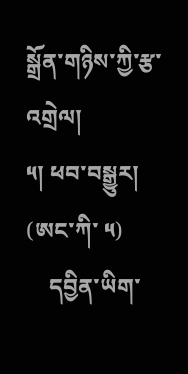སྒྲོན་གཉིས་ཀྱི་རྩ་འགྲེལ།
༥། ཕབ་བསྒྱུར།         (ཨང་ཀི་ ༥)
    དབྱིན་ཡིག་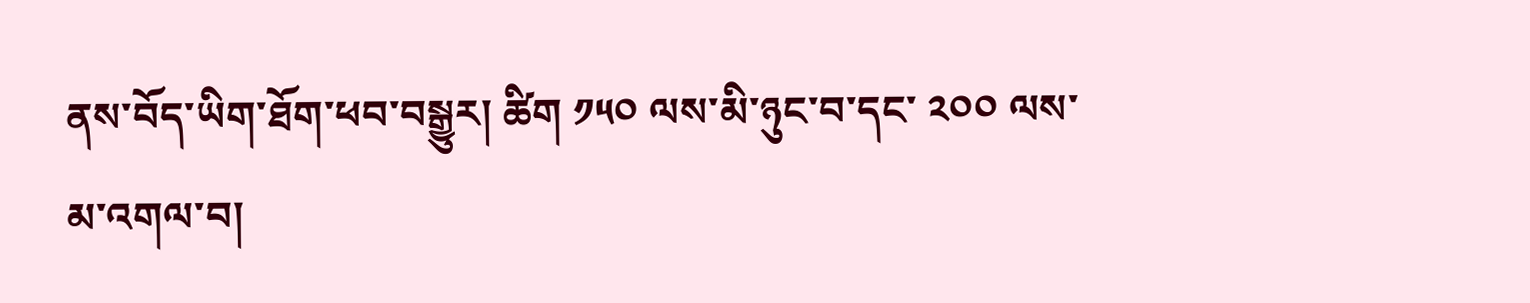ནས་བོད་ཡིག་ཐོག་ཕབ་བསྒྱུར། ཚིག ༡༥༠ ལས་མི་ཉུང་བ་དང་ ༢༠༠ ལས་མ་འགལ་བ།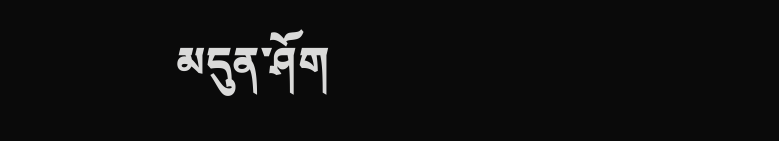མདུན་ཤོག